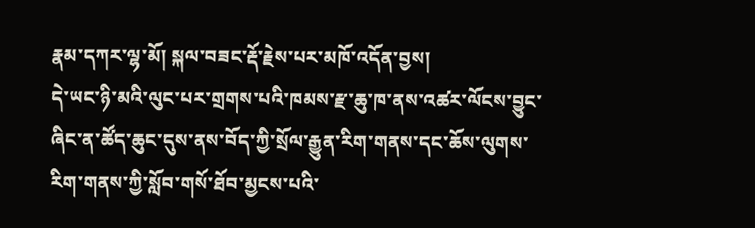རྣམ་དཀར་ལྷ་མོ། སྐལ་བཟང་རྡོ་རྗེས་པར་མཁོ་འདོན་བྱས།
དེ་ཡང་ཉི་མའི་ལུང་པར་གྲགས་པའི་ཁམས་རྫ་ཆུ་ཁ་ནས་འཚར་ལོངས་བྱུང་ཞིང་ན་ཚོད་ཆུང་དུས་ནས་བོད་ཀྱི་སྲོལ་རྒྱུན་རིག་གནས་དང་ཆོས་ལུགས་རིག་གནས་ཀྱི་སློབ་གསོ་ཐོབ་མྱངས་པའི་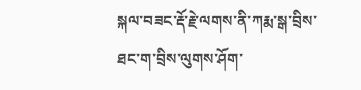སྐལ་བཟང་རྡོ་རྗེ་ལགས་ནི་ཀརྨ་སྒ་བྲིས་ཐང་ག་བྲིས་ལུགས་ཤོག་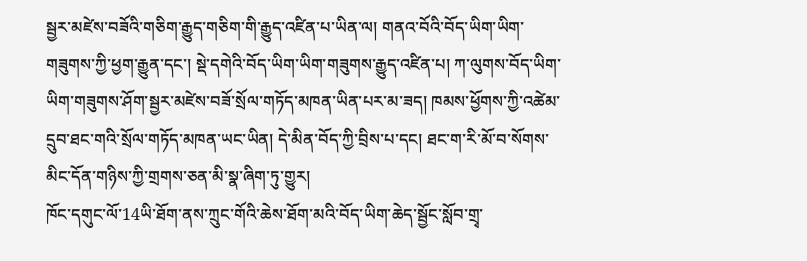སྦྱར་མཛེས་བཟོའི་གཅིག་རྒྱུད་གཅིག་གི་རྒྱུད་འཛིན་པ་ཡིན་ལ། གནའ་བོའི་བོད་ཡིག་ཡིག་གཟུགས་ཀྱི་ཕྱག་རྒྱུན་དང་། སྡེ་དགེའི་བོད་ཡིག་ཡིག་གཟུགས་རྒྱུད་འཛིན་པ། ཀ་ལུགས་བོད་ཡིག་ཡིག་གཟུགས་ཤོག་སྦྱར་མཛེས་བཟོ་སྲོལ་གཏོད་མཁན་ཡིན་པར་མ་ཟད། ཁམས་ཕྱོགས་ཀྱི་འཚེམ་དྲུབ་ཐང་གའི་སྲོལ་གཏོད་མཁན་ཡང་ཡིན། དེ་མིན་བོད་ཀྱི་བྲིས་པ་དང། ཐང་ག་རི་མོ་བ་སོགས་མིང་དོན་གཉིས་ཀྱི་གྲགས་ཅན་མི་སྣ་ཞིག་ཏུ་གྱུར།
ཁོང་དགུང་ལོ་14ཡི་ཐོག་ནས་ཀྲུང་གོའི་ཆེས་ཐོག་མའི་བོད་ཡིག་ཆེད་སྦྱོང་སློབ་གྲྭ་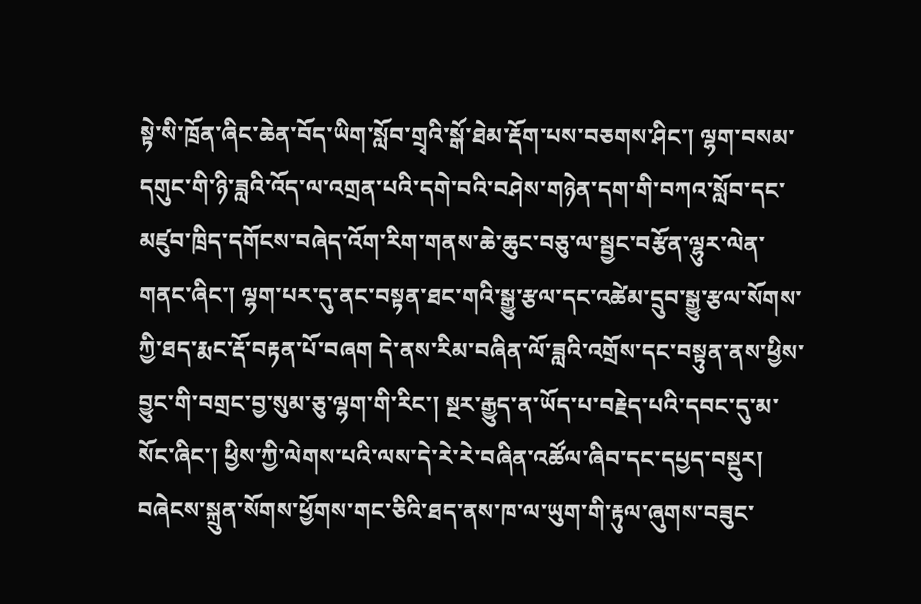སྟེ་སི་ཁྲོན་ཞིང་ཆེན་བོད་ཡིག་སློབ་གྲྭའི་སྒོ་ཐེམ་རྡོག་པས་བཅགས་ཤིང་། ལྷག་བསམ་དགུང་གི་ཉི་ཟླའི་འོད་ལ་འགྲན་པའི་དགེ་བའི་བཤེས་གཉེན་དག་གི་བཀའ་སློབ་དང་མཛུབ་ཁྲིད་དགོངས་བཞེད་འོག་རིག་གནས་ཆེ་ཆུང་བཅུ་ལ་སྦྱང་བརྩོན་ལྷུར་ལེན་གནང་ཞིང་། ལྷག་པར་དུ་ནང་བསྟན་ཐང་གའི་སྒྱུ་རྩལ་དང་འཚེམ་དྲུབ་སྒྱུ་རྩལ་སོགས་ཀྱི་ཐད་རྨང་རྡོ་བརྟན་པོ་བཞག དེ་ནས་རིམ་བཞིན་ལོ་ཟླའི་འགྲོས་དང་བསྟུན་ནས་ཕྱིས་བྱུང་གི་བགྲང་བྱ་སུམ་ཅུ་ལྷག་གི་རིང་། སྔར་རྒྱུད་ན་ཡོད་པ་བརྗེད་པའི་དབང་དུ་མ་སོང་ཞིང་། ཕྱིས་ཀྱི་ལེགས་པའི་ལས་དེ་རེ་རེ་བཞིན་འཚོལ་ཞིབ་དང་དཔྱད་བསྡུར། བཞེངས་སྐྲུན་སོགས་ཕྱོགས་གང་ཅིའི་ཐད་ནས་ཁ་ལ་ཡུག་གི་རྟུལ་ཞུགས་བཟུང་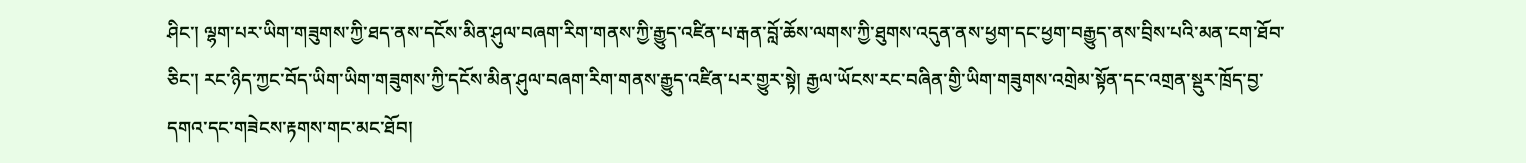ཤིང་། ལྷག་པར་ཡིག་གཟུགས་ཀྱི་ཐད་ནས་དངོས་མིན་ཤུལ་བཞག་རིག་གནས་ཀྱི་རྒྱུད་འཛིན་པ་རྒན་བློ་ཆོས་ལགས་ཀྱི་ཐུགས་འདུན་ནས་ཕྱག་དང་ཕྱག་བརྒྱུད་ནས་བྲིས་པའི་མན་ངག་ཐོབ་ཅིང་། རང་ཉིད་ཀྱང་བོད་ཡིག་ཡིག་གཟུགས་ཀྱི་དངོས་མིན་ཤུལ་བཞག་རིག་གནས་རྒྱུད་འཛིན་པར་གྱུར་སྟེ། རྒྱལ་ཡོངས་རང་བཞིན་གྱི་ཡིག་གཟུགས་འགྲེམ་སྟོན་དང་འགྲན་སྡུར་ཁྲོད་བྱ་དགའ་དང་གཟེངས་རྟགས་གང་མང་ཐོབ།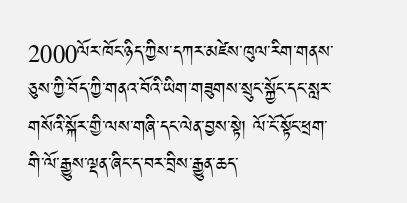2000ལོར་ཁོང་ཉིད་ཀྱིས་དཀར་མཛེས་ཁུལ་རིག་གནས་ཅུས་ཀྱི་བོད་ཀྱི་གནའ་བོའི་ཡིག་གཟུགས་སྲུང་སྐྱོང་དང་སླར་གསོའི་སྐོར་གྱི་ལས་གཞི་དང་ལེན་བྱས་སྟེ། ལོ་ངོ་སྟོང་ཕྲག་གི་ལོ་རྒྱུས་ལྡན་ཞིང་ད་བར་བྲིས་རྒྱུན་ཆད་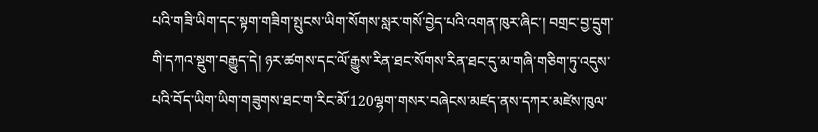པའི་གཟི་ཡིག་དང་སྟག་གཟིག་སྤུངས་ཡིག་སོགས་སླར་གསོ་བྱེད་པའི་འགན་ཁུར་ཞིང་། བགྲང་བྱ་དྲུག་གི་དཀའ་སྡུག་བརྒྱུད་དེ། ཉར་ཚགས་དང་ལོ་རྒྱུས་རིན་ཐང་སོགས་རིན་ཐང་དུ་མ་གཞི་གཅིག་ཏུ་འདུས་པའི་བོད་ཡིག་ཡིག་གཟུགས་ཐང་ག་རིང་མོ་120ལྷག་གསར་བཞེངས་མཛད་ནས་དཀར་མཛེས་ཁུལ་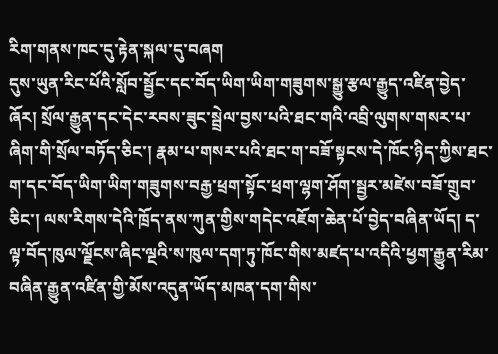རིག་གནས་ཁང་དུ་རྟེན་སྐལ་དུ་བཞག
དུས་ཡུན་རིང་པོའི་སློབ་སྦྱོང་དང་བོད་ཡིག་ཡིག་གཟུགས་སྒྱུ་རྩལ་རྒྱུད་འཛིན་བྱེད་ཞོར། སྲོལ་རྒྱུན་དང་དེང་རབས་ཟུང་སྦྲེལ་བྱས་པའི་ཐང་གའི་འབྲི་ལུགས་གསར་པ་ཞིག་གི་སྲོལ་བཏོད་ཅིང་། རྣམ་པ་གསར་པའི་ཐང་ག་བཟོ་སྟངས་དེ་ཁོང་ཉིད་ཀྱིས་ཐང་ག་དང་བོད་ཡིག་ཡིག་གཟུགས་བརྒྱ་ཕྲག་སྟོང་ཕྲག་ལྷག་ཤོག་སྦྱར་མཛེས་བཟོ་གྲུབ་ཅིང་། ལས་རིགས་དེའི་ཁྲོད་ནས་ཀུན་གྱིས་གདེང་འཇོག་ཆེན་པོ་བྱེད་བཞིན་ཡོད། ད་ལྟ་བོད་ཁུལ་ལྗོངས་ཞིང་ལྔའི་ས་ཁུལ་དག་ཏུ་ཁོང་གིས་མཛད་པ་འདིའི་ཕྱག་རྒྱུན་རིམ་བཞིན་རྒྱུན་འཛིན་གྱི་མོས་འདུན་ཡོད་མཁན་དག་གིས་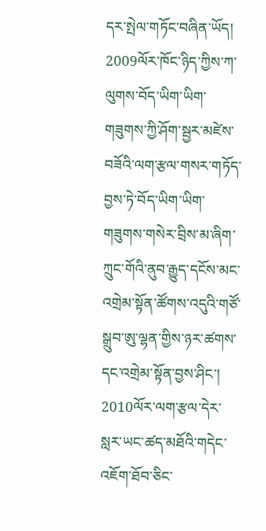དར་སྤེལ་གཏོང་བཞིན་ཡོད།
2009ལོར་ཁོང་ཉིད་ཀྱིས་ཀ་ལུགས་བོད་ཡིག་ཡིག་གཟུགས་ཀྱི་ཤོག་སྦྱར་མཛེས་བཟོའི་ལག་རྩལ་གསར་གཏོད་བྱས་ཏེ་བོད་ཡིག་ཡིག་གཟུགས་གསེར་བྲིས་མ་ཞིག་ཀྲུང་གོའི་ནུབ་རྒྱུད་དངོས་མང་འགྲེམ་སྟོན་ཚོགས་འདུའི་གཙོ་སྒྲུབ་ཨུ་ལྷན་གྱིས་ཉར་ཚགས་དང་འགྲེམ་སྟོན་བྱས་ཤིང་། 2010ལོར་ལག་རྩལ་དེར་སླར་ཡང་ཚད་མཐོའི་གདེང་འཇོག་ཐོབ་ཅིང་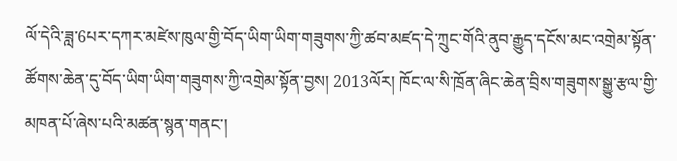ལོ་དེའི་ཟླ་6པར་དཀར་མཛེས་ཁུལ་གྱི་བོད་ཡིག་ཡིག་གཟུགས་ཀྱི་ཚབ་མཛད་དེ་ཀྲུང་གོའི་ནུབ་རྒྱུད་དངོས་མང་འགྲེམ་སྟོན་ཚོགས་ཆེན་དུ་བོད་ཡིག་ཡིག་གཟུགས་ཀྱི་འགྲེམ་སྟོན་བྱས། 2013ལོར། ཁོང་ལ་སི་ཁྲོན་ཞིང་ཆེན་བྲིས་གཟུགས་སྒྱུ་རྩལ་གྱི་མཁན་པོ་ཞེས་པའི་མཚན་སྙན་གནང་།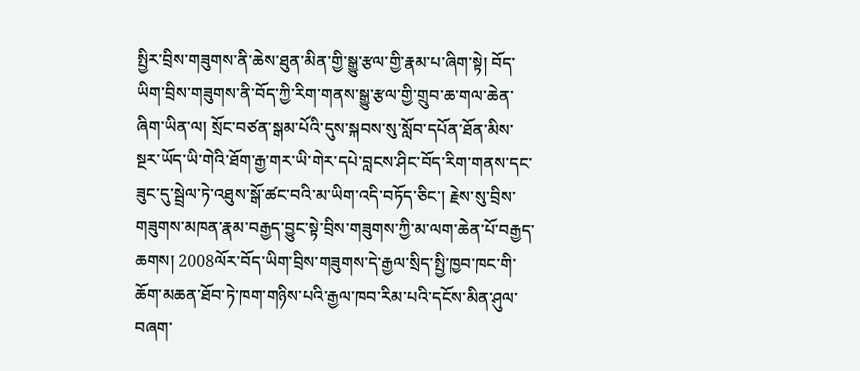སྤྱིར་བྲིས་གཟུགས་ནི་ཆེས་ཐུན་མིན་གྱི་སྒྱུ་རྩལ་གྱི་རྣམ་པ་ཞིག་སྟེ། བོད་ཡིག་བྲིས་གཟུགས་ནི་བོད་ཀྱི་རིག་གནས་སྒྱུ་རྩལ་གྱི་གྲུབ་ཆ་གལ་ཆེན་ཞིག་ཡིན་ལ། སྲོང་བཙན་སྒམ་པོའི་དུས་སྐབས་སུ་སློབ་དཔོན་ཐོན་མིས་སྔར་ཡོད་ཡི་གེའི་ཐོག་རྒྱ་གར་ཡི་གེར་དཔེ་བླངས་ཤིང་བོད་རིག་གནས་དང་ཟུང་དུ་སྦྲེལ་ཏེ་འཐུས་སྒོ་ཚང་བའི་མ་ཡིག་འདི་བཏོད་ཅིང་། རྗེས་སུ་བྲིས་གཟུགས་མཁན་རྣམ་བརྒྱད་བྱུང་སྟེ་བྲིས་གཟུགས་ཀྱི་མ་ལག་ཆེན་པོ་བརྒྱད་ཆགས། 2008ལོར་བོད་ཡིག་བྲིས་གཟུགས་དེ་རྒྱལ་སྲིད་སྤྱི་ཁྱབ་ཁང་གི་ཆོག་མཆན་ཐོབ་ཏེ་ཁག་གཉིས་པའི་རྒྱལ་ཁབ་རིམ་པའི་དངོས་མིན་ཤུལ་བཞག་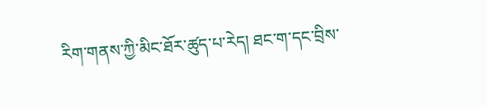རིག་གནས་ཀྱི་མིང་ཐོར་ཚུད་པ་རེད། ཐང་ག་དང་བྲིས་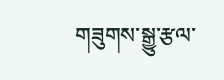གཟུགས་སྒྱུ་རྩལ་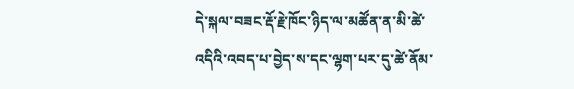དེ་སྐལ་བཟང་རྡོ་རྗེ་ཁོང་ཉིད་ལ་མཚོན་ན་མི་ཚེ་འདིའི་འབད་པ་བྱེད་ས་དང་ལྷག་པར་དུ་ཚེ་ནོམ་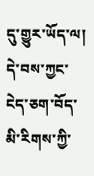དུ་གྱུར་ཡོད་ལ། དེ་བས་ཀྱང་ངེད་ཅག་བོད་མི་རིགས་ཀྱི་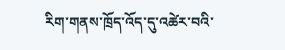རིག་གནས་ཁྲོད་འོད་དུ་འཚེར་བའི་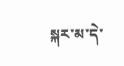སྐར་མ་དེ་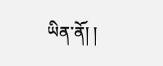ཡིན་ནོ། །